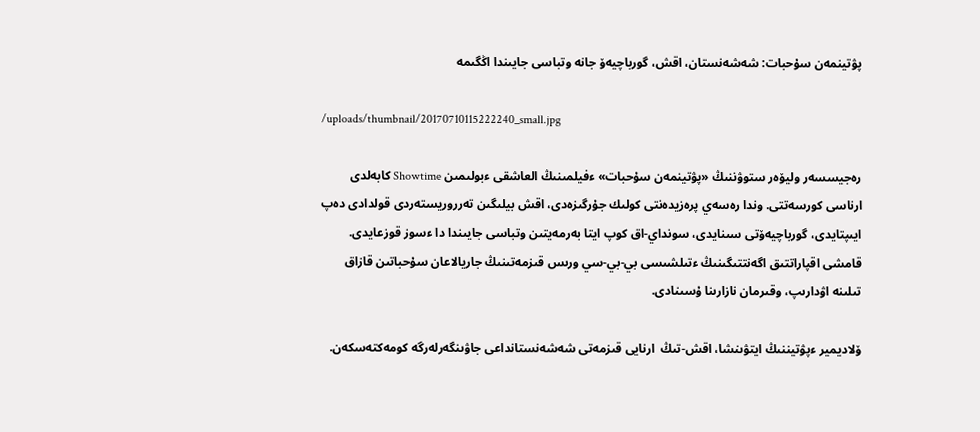پۋتينمەن سۇحبات: شەشەنستان، اقش، گورباچيەۆ جانە وتباسى جايىندا اڭگىمە

/uploads/thumbnail/20170710115222240_small.jpg

رەجيسسەر وليۆەر ستوۋننىڭ «پۋتينمەن سۇحبات» ءفيلمىنىڭ العاشقى ءبولىمىن Showtime كابەلدى ارناسى كورسەتتى. وندا رەسەي پرەزيدەنتى كولىك جۇرگىزەدى، اقش بيلىگىن تەرروريستەردى قولدادى دەپ ايىپتايدى، گورباچيەۆتى سىنايدى، سونداي-اق كوپ ايتا بەرمەيتىن وتباسى جايىندا دا ءسوز قوزعايدى. قامشى اقپاراتتىق اگەنتتىگىنىڭ ءتىلشىسى بي-بي-سي ورىس قىزمەتىنىڭ جاريالاعان سۇحباتىن قازاق تىلىنە اۋدارىپ، وقىرمان نازارىنا ۇسىنادى.

ۆلاديمير ءپۋتيننىڭ ايتۋىنشا، اقش-تىڭ  ارنايى قىزمەتى شەشەنستانداعى جاۋىنگەرلەرگە كومەكتەسكەن.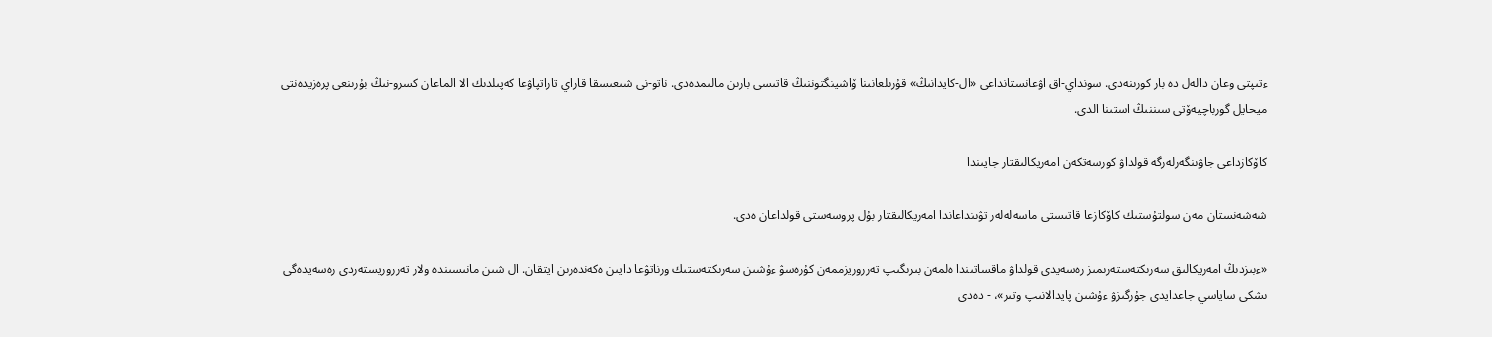ءتىپتى وعان دالەل دە بار كورىنەدى. سونداي-اق اۋعانستانداعى «ال-كايدانىڭ» قۇرىلعانىنا ۆاشينگتوننىڭ قاتىسى بارىن مالىمدەدى. ناتو-نى شىعىسقا قاراي تاراتپاۋعا كەپىلدىك الا الماعان كسرو-نىڭ بۇرىنعى پرەزيدەنتى ميحايل گورباچيەۆتى سىننىڭ استىنا الدى.

كاۆكازداعى جاۋىنگەرلەرگە قولداۋ كورسەتكەن امەريكالىقتار جايىندا

شەشەنستان مەن سولتۇستىك كاۆكازعا قاتىستى ماسەلەلەر تۋىنداعاندا امەريكالىقتار بۇل پروسەستى قولداعان ەدى.

«ءبىزدىڭ امەريكالىق سەرىكتەستەرىمىز رەسەيدى قولداۋ ماقساتىندا ەلمەن بىرىگىپ تەرروريزممەن كۇرەسۋ ءۇشىن سەرىكتەستىك ورناتۋعا دايىن ەكەندەرىن ايتقان. ال شىن مانىسىندە ولار تەرروريستەردى رەسەيدەگى ىشكى ساياسي جاعدايدى جۇرگىزۋ ءۇشىن پايدالانىپ وتىر»، - دەدى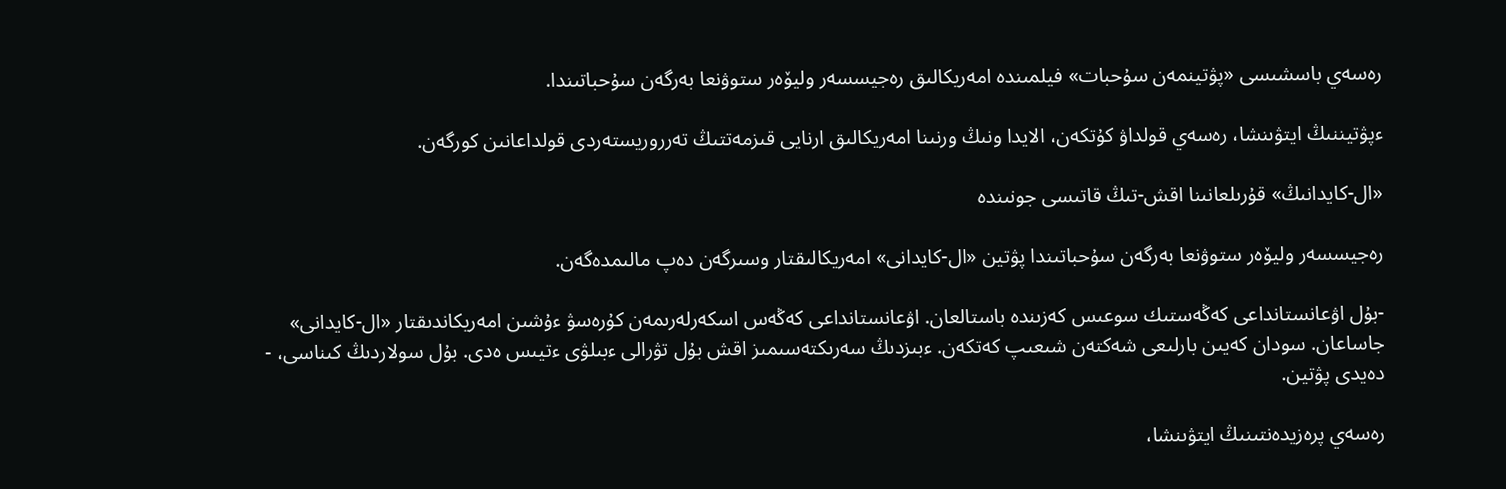رەسەي باسشىسى «پۋتينمەن سۇحبات» فيلمىندە امەريكالىق رەجيسسەر وليۆەر ستوۋنعا بەرگەن سۇحباتىندا.

ءپۋتيننىڭ ايتۋىنشا، رەسەي قولداۋ كۇتكەن، الايدا ونىڭ ورنىنا امەريكالىق ارنايى قىزمەتتىڭ تەرروريستەردى قولداعانىن كورگەن.

«ال-كايدانىڭ» قۇرىلعانىنا اقش-تىڭ قاتىسى جونىندە

رەجيسسەر وليۆەر ستوۋنعا بەرگەن سۇحباتىندا پۋتين «ال-كايدانى» امەريكالىقتار وسىرگەن دەپ مالىمدەگەن.

-بۇل اۋعانستانداعى كەڭەستىك سوعىس كەزىندە باستالعان. اۋعانستانداعى كەڭەس اسكەرلەرىمەن كۇرەسۋ ءۇشىن امەريكاندىقتار «ال-كايدانى» جاساعان. سودان كەيىن بارلىعى شەكتەن شىعىپ كەتكەن. ءبىزدىڭ سەرىكتەسىمىز اقش بۇل تۋرالى ءبىلۋى ءتيىس ەدى. بۇل سولاردىڭ كىناسى، - دەيدى پۋتين.

رەسەي پرەزيدەنتىنىڭ ايتۋىنشا،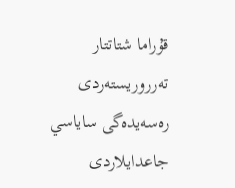قۇراما شتاتتار تەرروريستەردى رەسەيدەگى ساياسي جاعدايلاردى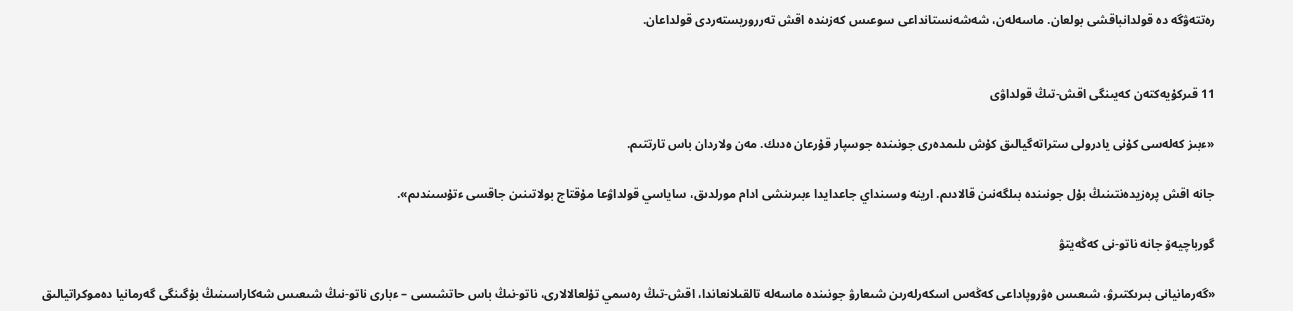رەتتەۋگە دە قولدانباقشى بولعان. ماسەلەن، شەشەنستانداعى سوعىس كەزىندە اقش تەرروريستەردى قولداعان.


11 قىركۇيەكتەن كەيىنگى اقش-تىڭ قولداۋى

«ءبىز كەلەسى كۇنى يادرولى ستراتەگيالىق كۇش ىلىمدەرى جونىندە جوسپار قۇرعان ەدىك. مەن ولاردان باس تارتتىم.

جانە اقش پرەزيدەنتىنىڭ بۇل جونىندە بىلگەنىن قالادىم. ارينە وسىنداي جاعدايدا ءبىرىنشى ادام مورلدىق، ساياسي قولداۋعا مۇقتاج بولاتىنىن جاقسى ءتۇسىندىم».

گورباچيەۆ جانە ناتو-نى كەڭەيتۋ

«گەرمانيانى بىرىكتىرۋ، شىعىس ەۋروپاداعى كەڭەس اسكەرلەرىن شىعارۋ جونىندە ماسەلە تالقىلانعاندا، اقش-تىڭ رەسمي تۇلعالالارى، ناتو-نىڭ باس حاتشىسى – ءبارى ناتو-نىڭ شىعىس شەكاراسىنىڭ بۇگىنگى گەرمانيا دەموكراتيالىق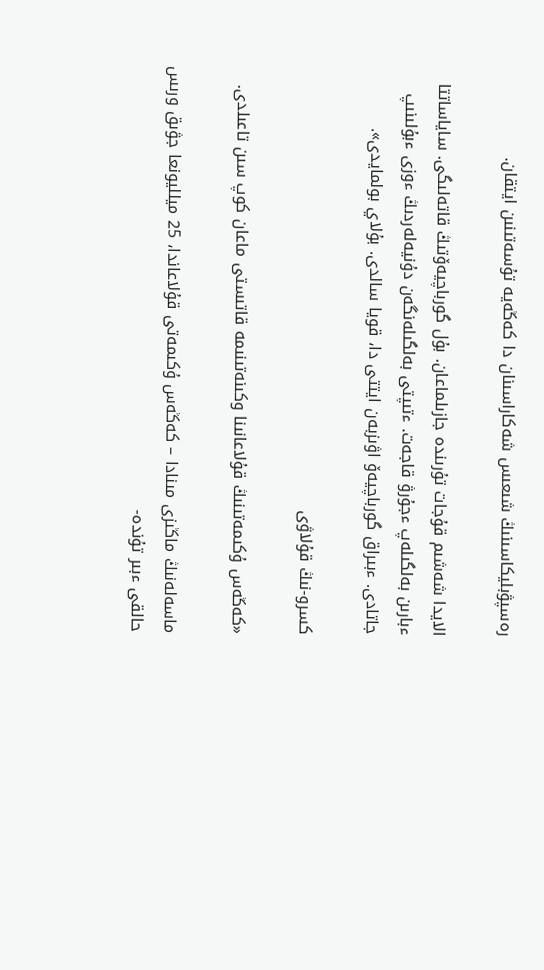رەسپۋبليكاسىنىڭ شىعىس شەكاراسىنان دا كەڭەيە تۇسەتىنىن ايتقان.

الايدا شەشىم قۇجات تۇرىندە جازىلماعان. بۇل گورباچيەۆتىڭ قاتەلىگى. ساياساتتا ءبارىن بەلگىلەپ ءجۇرۋ قاجەت. ءتىپتى بەلگىلەنگەن دۇنيەلەردىڭ ءوزى ءبۇلىنىپ جاتادى. ءبىراق گورباچيەۆ اۋىزبەن ايتتى دا، قويا سالدى. بۇلاي بولمايدى».

كسرو-نىڭ قۇلاۋى

«كەڭەس ۇكىمەتىنىڭ قۇلاعانىنا وكىنەتىنىمە قاتىستى ماعان كوپ سىن تاعىلدى.

ماسەلەنىڭ ماڭىزى مىنادا – كەڭەس ۇكىمەتى قۇلاعاندا، 25 ميلليونعا جۋىق ورىس حالقى ءبىر تۇندە-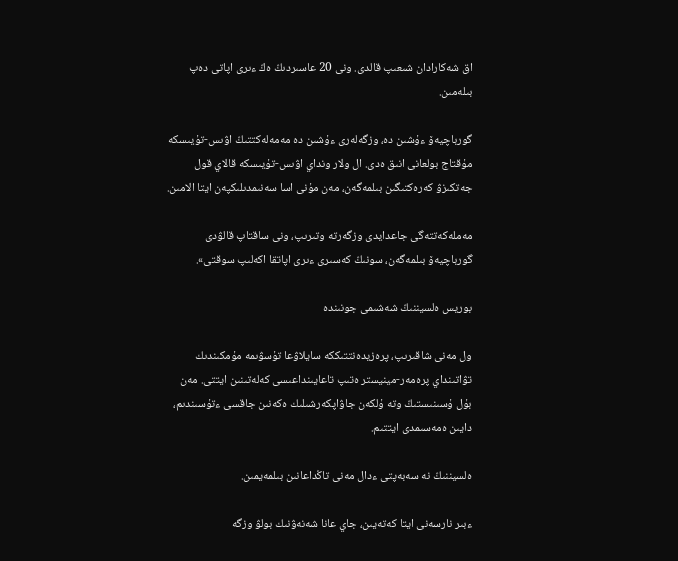اق شەكارادان شىعىپ قالدى. ونى 20 عاسىردىڭ ەڭ ءىرى اپاتى دەپ بىلەمىن.

گورباچيەۆ ءۇشىن دە، وزگەلەرى ءۇشىن دە مەمەلەكتتىڭ اۋىس-تۇيىسكە مۇقتاج بولعانى انىق ەدى. ال ولار ونداي اۋىس-تۇيىسكە قالاي قول جەتكىزۋ كەرەكتىگىن بىلمەگەن، مەن مۇنى اسا سەنىمدىلىكپەن ايتا الامىن.

مەملەكەتتەگى جاعدايدى وزگەرتە وتىرىپ، ونى ساقتاپ قالۋدى گورباچيەۆ بىلمەگەن، سونىڭ كەسىرى ءىرى اپاتقا اكەلىپ سوقتى».

بوريس ەلسيننىڭ شەشىمى جونىندە

ول مەنى شاقىرىپ، پرەزيدەنتتىككە سايلاۋعا تۇسۋىمە مۇمكىندىك تۋاتىنداي پرەمەر-مينيستر ەتىپ تاعايىنداعىسى كەلەتىنىن ايتتى. مەن بۇل ۇسىنىستىڭ وتە ۇلكەن جاۋاپكەرشىلىك ەكەنىن جاقسى ءتۇسىندىم، دايىن ەمەسىمدى ايتتىم.

ەلسيننىڭ نە سەبەپتى ءدال مەنى تاڭداعانىن بىلمەيمىن.

ءبىر نارسەنى ايتا كەتەيىن، جاي عانا شەنەۋنىك بولۋ وزگە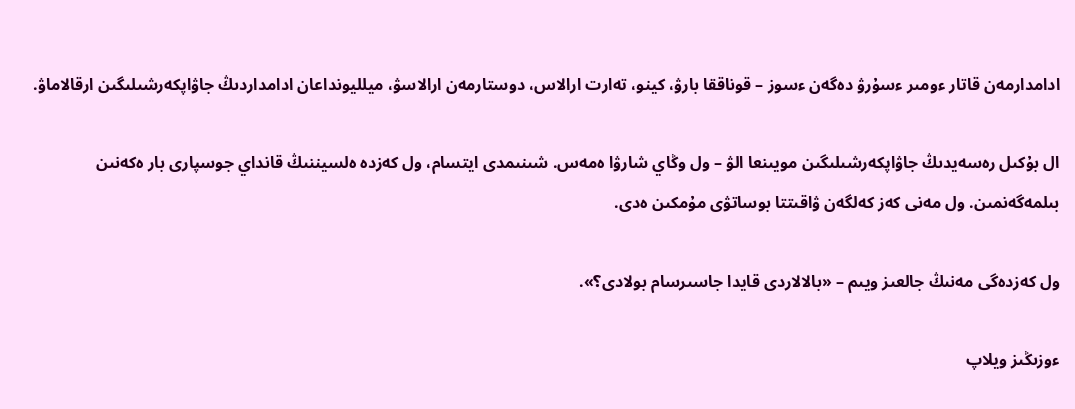ادامدارمەن قاتار ءومىر ءسۇرۋ دەگەن ءسوز – قوناققا بارۋ، كينو، تەارت ارالاس، دوستارمەن ارالاسۋ، ميلليونداعان ادامداردىڭ جاۋاپكەرشىلىگىن ارقالاماۋ.

ال بۇكىل رەسەيدىڭ جاۋاپكەرشىلىگىن مويىنعا الۋ – ول وڭاي شارۋا ەمەس. شىنىمدى ايتسام، ول كەزدە ەلسيننىڭ قانداي جوسپارى بار ەكەنىن بىلمەگەنمىن. ول مەنى كەز كەلگەن ۋاقىتتا بوساتۋى مۇمكىن ەدى.

ول كەزدەگى مەنىڭ جالعىز ويىم – «بالالاردى قايدا جاسىرسام بولادى؟».

ءوزىڭىز ويلاپ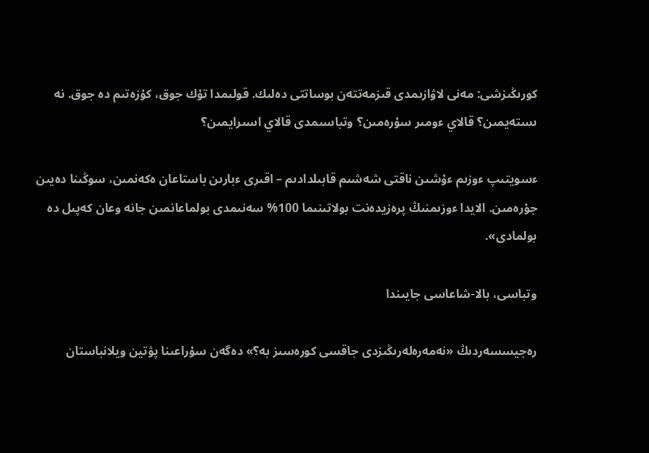كورىڭىزشى: مەنى لاۋازىمدى قىزمەتتەن بوساتتى دەلىك. قولىمدا تۇك جوق، كۇزەتىم دە جوق. نە ىستەيمىن؟ قالاي ءومىر سۇرەمىن؟ وتباسىمدى قالاي اسىرايمىن؟

ءسويتىپ ءوزىم ءۇشىن ناقتى شەشىم قابىلدادىم – اقىرى ءبارىن باستاعان ەكەنمىن، سوڭىنا دەيىن جۇرەمىن. الايدا ءوزىمنىڭ پرەزيدەنت بولاتىنىما 100% سەنىمدى بولماعانمىن جانە وعان كەپىل دە بولمادى».

وتباسى، بالا-شاعاسى جايىندا

رەجيسسەردىڭ «نەمەرەلەرىڭىزدى جاقسى كورەسىز بە؟» دەگەن سۇراعىنا پۋتين ويلانباستان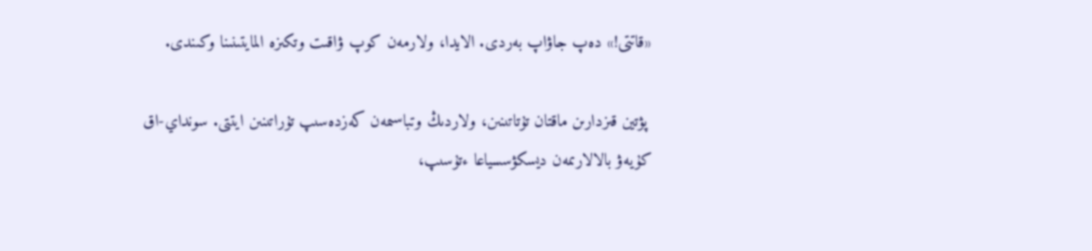«قاتتى!» دەپ جاۋاپ بەردى. الايدا، ولارمەن كوپ ۋاقىت وتكىزە المايتىنىنا وكىندى.

 پۋتين قىزدارىن ماقتان تۇتاتىنىن، ولاردىڭ وتباسىمەن كەزدەسىپ تۇراتىنىن ايتتى. سونداي-اق كۇيەۋ بالالارىمەن ديسكۋسسياعا ءتۇسىپ،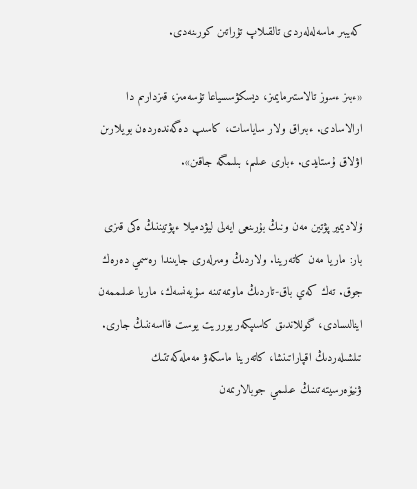كەيبىر ماسەلەلەردى تالقىلاپ تۇراتىن كورىنەدى.

«ءبىز ءسوز تالاستىرمايمىز، ديسكۋسسياعا تۇسەمىز، قىزدارىم دا ارالاسادى. ءبىراق ولار ساياسات، كاسىپ دەگەندەردەن بويلارىن اۋلاق ۇستايدى. ءبارى عىلىم، بىلىمگە جاقىن».

ۆلاديمير پۋتين مەن ونىڭ بۇرىنعى ايەلى ليۋدميلا ءپۋتيننىڭ ەكى قىزى بار: ماريا مەن كاتەرينا. ولاردىڭ ومىرلەرى جايىندا رەسمي دەرەك جوق. تەك كەي باق-تاردىڭ ماوىمەتىنە سۇيەنسەك، ماريا عىلىممەن اينالىسادى، گوللاندىق كاسىپكەر يورريت يوست فااسەننىڭ جارى. تىلشىلەردىڭ اقپاراتىنشا، كاتەرينا ماسكەۋ مەملەكەتتىك ۋنيۆەرسيتەتىنىڭ عىلىمي جوبالارىمەن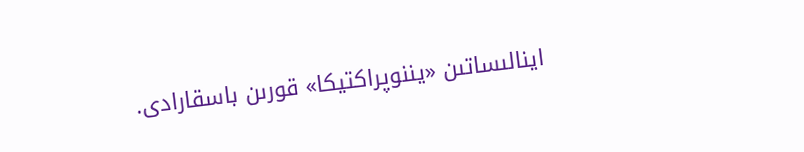اينالىساتىن «يننوپراكتيكا» قورىن باسقارادى.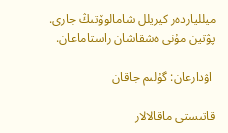ميللياردەر كيريلل شامالوۆتىڭ جارى. پۋتين مۇنى ەشقاشان راستاماعان.

 اۋدارعان: گۇلىم جاقان

قاتىستى ماقالالار